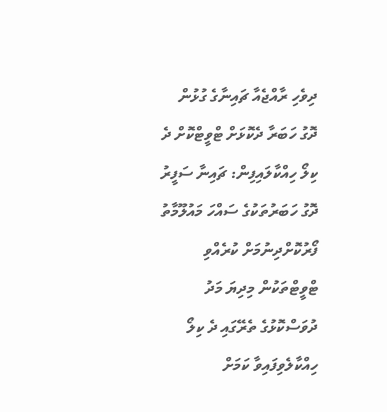ދިވެހި ރާއްޖެއާ ޗައިނާގެ ގުޅުން
ދޮގު ހަބަރާ ދެކޮޅަށް ޓްވީޓްކޮށް ދެ ކިލޯ ހިއްކާލައިފިން: ޗައިނާ ސަފީރު
ދޮގު ހަބަރުތަކުގެ ސައްހަ މައުލޫމާތު ފޯރުކޮށްދިނުމަށް ކުރެއްވި ޓްވީޓްތަކުން މިދިޔަ މަދު ދުވަސްކޮޅުގެ ތެރޭގައި ދެ ކިލޯ ހިއްކާލެވިފައިވާ ކަމަށް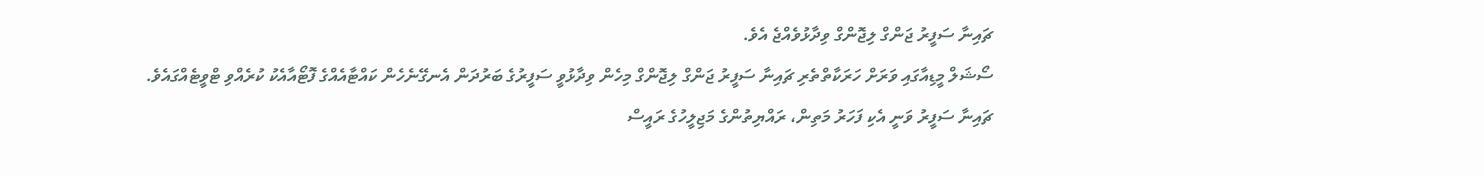ޗައިނާ ސަފީރު ޖަންގް ލިޖޮންގް ވިދާޅުވެއްޖެ އެވެ.
ސޯޝަލް މީޑިއާގައި ވަރަށް ހަރަކާތްތެރި ޗައިނާ ސަފީރު ޖަންގް ލިޖޮންގް މިހެން ވިދާޅުވީ ސަފީރުގެ ބަރުދަން އެނގޭނެހެން ކައްޓާއެއްގެ ފޮޓޯއާއެކު ކުރެއްވި ޓްވީޓެއްގައެވެ.
ޗައިނާ ސަފީރު ވަނީ އެކި ފަހަރު މަތިން، ރައްޔިތުންގެ މަޖިލީހުގެ ރައީސް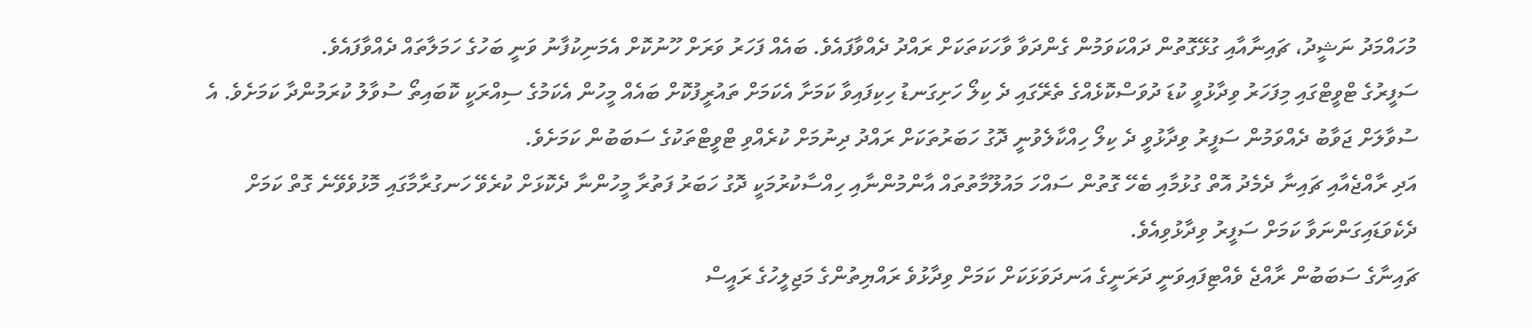މުހައްމަދު ނަޝީދު، ޗައިނާއާއި ގުޅޭގޮތުން ދައްކަވަމުން ގެންދަވާ ވާހަކަތަކަށް ރައްދު ދެއްވާފައެވެ. ބައެއް ފަހަރު ވަރަށް ހޫނުކޮށް އެމަނިކުފާނު ވަނީ ބަހުގެ ހަމަލާތައް ދެއްވާފައެވެ.
ސަފީރުގެ ޓްވީޓްގައި މިފަހަރު ވިދާޅުވީ ކުޑަ ދުވަސްކޮޅެއްގެ ތެރޭގައި ދެ ކިލޯ ހަށިގަނޑު ހިކިފައިވާ ކަމަށާ އެކަމަށް ތައުރީފުކޮށް ބައެއް މީހުން އެކަމުގެ ސިއްރަކީ ކޮބައިތޯ ސުވާލު ކުރަމުންދާ ކަމަށެވެ. އެ ސުވާލަށް ޖަވާބު ދެއްވަމުން ސަފީރު ވިދާޅުވީ ދެ ކިލޯ ހިއްކާލެވުނީ ދޮގު ހަބަރުތަކަށް ރައްދު ދިނުމަށް ކުރެއްވި ޓްވީޓްތަކުގެ ސަބަބުން ކަމަށެވެ.
އަދި ރާއްޖެއާއި ޗައިނާ ދެމެދު އޮތް ގުޅުމާއި ބެހޭ ގޮތުން ސައްހަ މައުލޫމާތުތައް އާންމުންނާއި ހިއްސާކުރުމަކީ ދޮގު ހަބަރު ފަތުރާ މީހުންނާ ދެކޮޅަށް ކުރެވޭ ހަނގުރާމާގައި މޮޅުވެވޭނެ ގޮތް ކަމަށް ދެކެވަޑައިގަންނަވާ ކަމަށް ސަފީރު ވިދާޅުވިއެވެ.
ޗައިނާގެ ސަބަބުން ރާއްޖެ ވެއްޓިފައިވަނީ ދަރަނީގެ އަނދަވަޅަކަށް ކަމަށް ވިދާޅުވެ ރައްޔިތުންގެ މަޖިލީހުގެ ރައީސް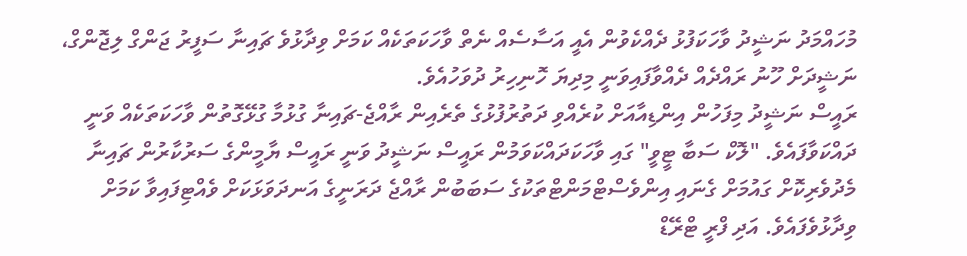މުހައްމަދު ނަޝީދު ވާހަކަފުޅު ދެއްކެވުން އެއީ އަސާސެއް ނެތް ވާހަކަތަކެއް ކަމަށް ވިދާޅުވެ ޗައިނާ ސަފީރު ޖަންގް ލިޖޮންގް، ނަޝީދަށް ހޫނު ރައްދެއް ދެއްވާފައިވަނީ މިދިޔަ ހޮނިހިރު ދުވަހުއެވެ.
ރައީސް ނަޝީދު މިފަހުން އިންޑިއާއަށް ކުރެއްވި ދަތުރުފުޅުގެ ތެރެއިން ރާއްޖެ-ޗައިނާ ގުޅުމާ ގުޅޭގޮތުން ވާހަކަތަކެއް ވަނީ ދައްކަވާފައެވެ. "ލޮކް ސަބާ ޓީވީ" ގައި ވާހަކަދައްކަވަމުން ރައީސް ނަޝީދު ވަނީ ރައީސް ޔާމީންގެ ސަރުކާރުން ޗައިނާ މެދުވެރިކޮށް ގައުމަށް ގެނައި އިންވެސްޓްމަންޓްތަކުގެ ސަބަބުން ރާއްޖެ ދަރަނީގެ އަނދަވަޅަކަށް ވެއްޓިފައިވާ ކަމަށް ވިދާޅުވެފައެވެ. އަދި ފްރީ ޓްރޭޑް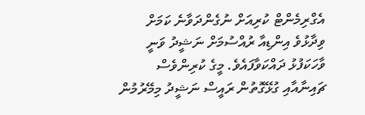އެގްރިމެންޓް ކުރިއަށް ނުގެންދަވާނެ ކަމަށް ވިދާޅުވެ އިންޑިއާ ރުއްސުމަށް ނަޝީދު ވަނީ ވާހަކަފުޅު ދައްކަވާފައެވެ. މީގެ ކުރިންވެސް ޗައިނާއާއި ގުޅޭގޮތުން ރައީސް ނަޝީދު މިމޭރުމުން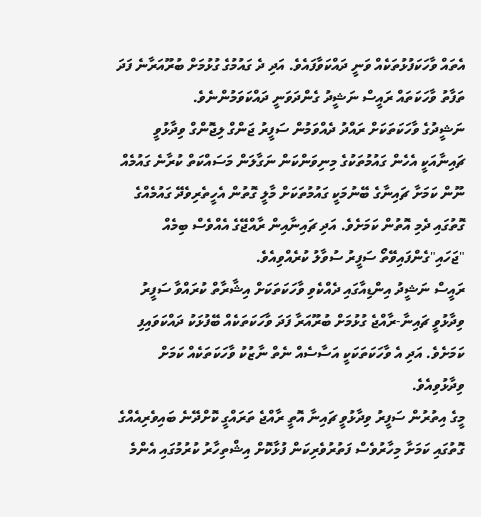އެތައް ވާހަކަފުޅުތަކެއް ވަނީ ދައްކަވާފައެވެ. އަދި ދެ ގައުމުގެ ގުޅުމަށް ބުރޫއަރާނެ ފަދަ ތަފާތު ވާހަކަތައް ރައީސް ނަޝީދު ގެންދަވަނީ ދައްކަވަމުންނެވެ.
ނަޝީދުގެ ވާހަކަތަކަށް ރައްދު ދެއްވަމުން ސަފީރު ޖަންގް ލިޖޮންގް ވިދާޅުވީ ޗައިނާއަކީ އެހެން ގައުމުތަކުގެ މިނިވަންކަން ނަގާލަން މަސައްކަތް ކުރާނެ ގައުމެއް ނޫން ކަމަށާ ޗައިނާގެ ބޭނުމަކީ ގައުމުތަކަށް މާލީ ގޮތުން އެހީތެރިވެދޭ ގައުމެއްގެ ގޮތުގައި ދެމި އޮތުން ކަމަށެވެ. އަދި ޗައިނާއިން ރާއްޖޭގެ އެއްވެސް ބިމެއް "ޖަހައި"ގެންފައިވޭތޯ ސަފީރު ސުވާލު ކުރެއްވިއެވެ.
ރައީސް ނަޝީދު އިންޑިއާގައި ދެއްކެވި ވާހަކަތަކަށް އިޝާރާތް ކުރައްވާ ސަފީރު ވިދާޅުވީ ޗައިނާ-ރާއްޖެ ގުޅުމަށް ބުރޫއަރާ ފަދަ ވާހަކަތަކެއް ބޭފުޅަކު ދައްކަވައިފި ކަމަށެވެ. އަދި އެ ވާހަކަތަކަކީ އަސާސެއް ނެތް ނާޒުކު ވާހަކަތަކެއް ކަމަށް ވިދާޅުވިއެވެ.
މީގެ އިތުރުން ސަފީރު ވިދާޅުވީ ޗައިނާ އޮތީ ރާއްޖެ ތަރައްގީ ކޮށްދޭނެ ބައިވެރިއެއްގެ ގޮތުގައި ކަމަށާ މިހާރުވެސް ފަތުރުވެރިކަން ފުޅާކޮށް އިޝްތިހާރު ކުރުމުގައި އެންމެ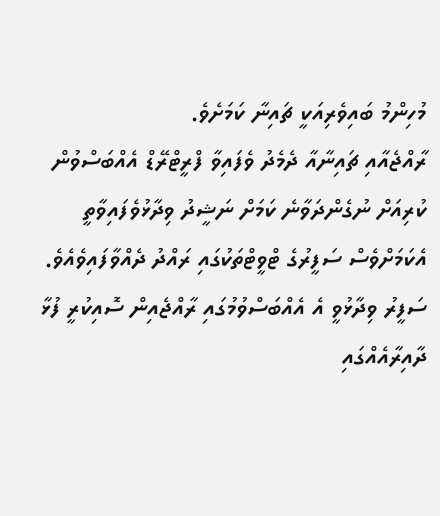މުހިންމު ބައިވެރިއަކީ ޗައިނާ ކަމަށެވެ.
ރާއްޖެއާއި ޗައިނާއާ ދެމެދު ވެފައިވާ ފްރީޓްރޭޑް އެއްބަސްވުން ކުރިއަށް ނުގެންދަވާނެ ކަމަށް ނަޝީދު ވިދާޅުވެފައިވާތީ އެކަމަށްވެސް ސަފީރުގެ ޓްވީޓްތަކުގައި ރައްދު ދެއްވާފައިވެއެވެ. ސަފީރު ވިދާޅުވީ އެ އެއްބަސްވުމުގައި ރާއްޖެއިން ސޮއިކުރީ ފުޅާ ދާއިރާއެއްގައި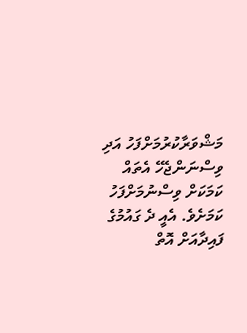މަޝްވަރާކުރުމަށްފަހު އަދި ވިސްނަންޖެހޭ އެތައް ކަމަކަށް ވިސްނުމަށްފަހު ކަމަށެވެ. އެއީ ދެ ގައުމުގެ ފައިދާއަށް އޮތް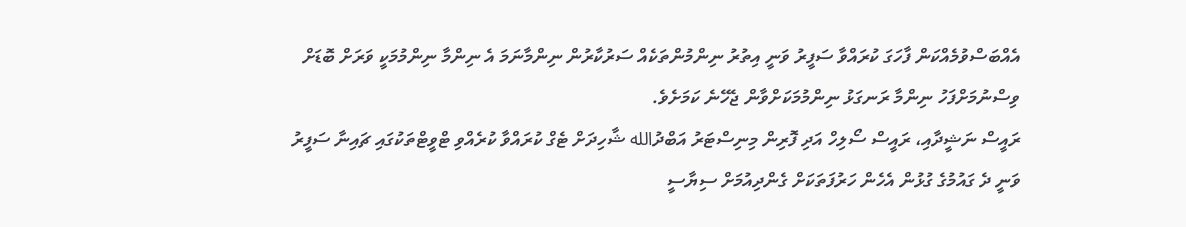އެއްބަސްވުމެއްކަން ފާހަގަ ކުރައްވާ ސަފީރު ވަނީ އިތުރު ނިންމުންތަކެއް ސަރުކާރުން ނިންމާނަމަ އެ ނިންމާ ނިންމުމަކީ ވަރަށް ބޮޑަށް ވިސްނުމަށްފަހު ނިންމާ ރަނގަޅު ނިންމުމަކަށްވާން ޖެހޭނެ ކަމަށެވެ.
ރައީސް ނަޝީދާއި، ރައީސް ސޯލިހް އަދި ފޮރިން މިނިސްޓަރު އަބްދުالله ޝާހިދަށް ޓެގް ކުރައްވާ ކުރެއްވި ޓްވީޓްތަކުގައި ޗައިނާ ސަފީރު ވަނީ ދެ ގައުމުގެ ގުޅުން އެހެން ހަރުފަތަކަށް ގެންދިއުމަށް ސިޔާސީ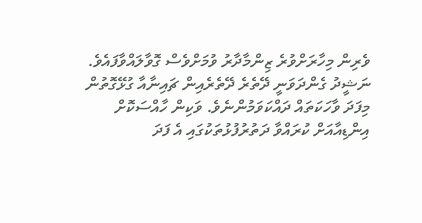ވެރިން މިހާރަށްވުރެ ޒިންމާދާރު ވުމަށްވެސް ގޮވާލައްވާފައެވެ.
ނަޝީދު ގެންދަވަނީ ދޭތެރެ ދޭތެރެއިން ޗައިނާއާ ގުޅޭގޮތުން މިފަދަ ވާހަކަތައް ދައްކަވަމުންނެވެ. ވަކިން ހާއްސަކޮށް އިންޑިއާއަށް ކުރައްވާ ދަތުރުފުޅުތަކުގައި އެ ފަދަ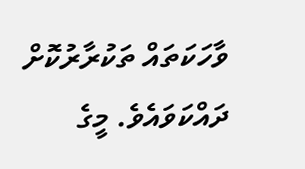ވާހަކަތައް ތަކުރާރުކޮށް ދައްކަވައެވެ. މީގެ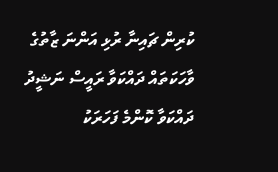ކުރިން ޗައިނާ ރުޅި އަންނަ ޒާތުގެ ވާހަކަތައް ދައްކަވާ ރައީސް ނަޝީދު ދައްކަވާ ކޮންމެ ފަހަރަކު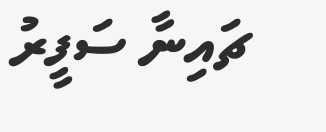ޗައިނާ ސަފީރު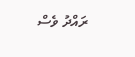ރައްދު ވެސް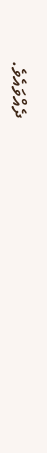ދެއްވައެވެ.